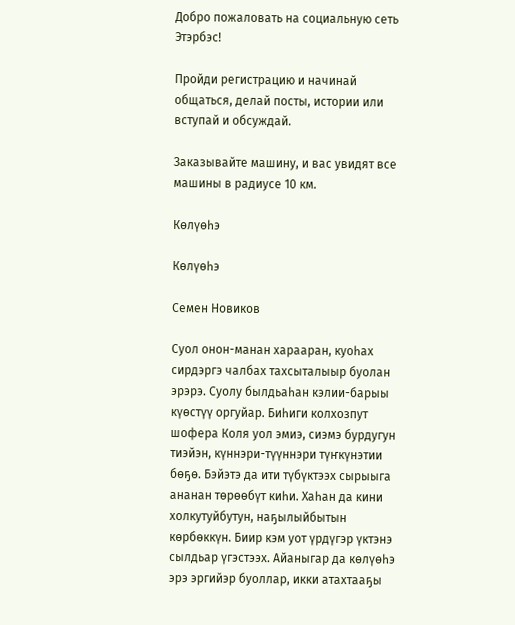Добро пожаловать на социальную сеть Этэрбэс!

Пройди регистрацию и начинай общаться, делай посты, истории или вступай и обсуждай.

Заказывайте машину, и вас увидят все машины в радиусе 10 км.

Көлүөһэ

Көлүөһэ

Семен Новиков

Суол онон-манан харааран, куоһах сирдэргэ чалбах тахсыталыыр буолан эрэрэ. Суолу былдьаһан кэлии-барыы күөстүү оргуйар. Биһиги колхозпут шофера Коля уол эмиэ, сиэмэ бурдугун тиэйэн, күннэри-түүннэри түҥкүнэтии бөҕө. Бэйэтэ да ити түбүктээх сырыыга ананан төрөөбүт киһи. Хаһан да кини холкутуйбутун, наҕылыйбытын көрбөккүн. Биир кэм уот үрдүгэр үктэнэ сылдьар үгэстээх. Айаныгар да көлүөһэ эрэ эргийэр буоллар, икки атахтааҕы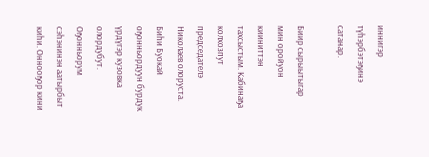иннигэр түһэрбэтэҕинэ сатанар.

Биир сырыытыгар мин оройуон кииниттэн тахсыстым. Кабинаҕа колхозпут председателэ Николаев олоруста. Биһи Буокай оҕонньордуун бурдук үрдүгэр кузовка олордубут. Оҕонньорум сэһэнинэн аатырбыт киһи. Оннооҕор кини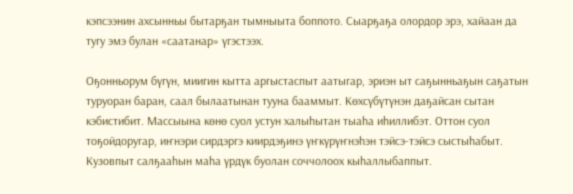кэпсээнин ахсынньы бытарҕан тымныыта боппото. Сыарҕаҕа олордор эрэ, хайаан да тугу эмэ булан «саатанар» үгэстээх.

Оҕонньорум бүгүн, миигин кытта аргыстаспыт аатыгар, эриэн ыт саҕынньаҕын саҕатын туруоран баран, саал былаатынан тууна бааммыт. Көхсүбүтүнэн даҕайсан сытан кэбистибит. Массыына көнө суол устун халыһытан тыаһа иһиллибэт. Оттон суол тоҕойдоругар, иҥнэри сирдэргэ киирдэҕинэ үҥкүрүҥнэһэн тэйсэ-тэйсэ сыстыһабыт. Кузовпыт салҕааһын маһа үрдүк буолан соччолоох кыһаллыбаппыт.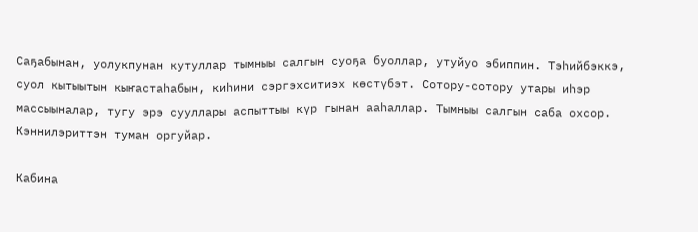Саҕабынан, уолукпунан кутуллар тымныы салгын суоҕа буоллар, утуйуо эбиппин. Тэһийбэккэ, суол кытыытын кыҥастаһабын, киһини сэргэхситиэх көстүбэт. Сотору-сотору утары иһэр массыыналар, тугу эрэ сууллары аспыттыы күр гынан ааһаллар. Тымныы салгын саба охсор. Кэннилэриттэн туман оргуйар.

Кабина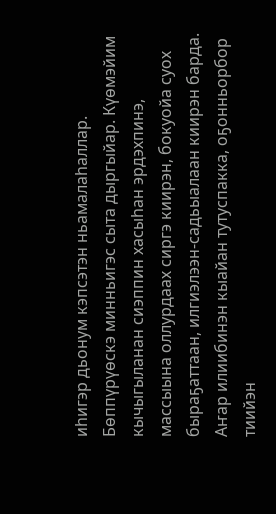иһигэр дьонум кэпсэтэн ньамалаһаллар. Бөппүрүөскэ минньигэс сыта дыргыйар. Күөмэйим кычыгыланан сиэппин хасыһан эрдэхпинэ, массыына оллурдаах сиргэ киирэн, бокуойа суох быраҕаттаан, илгиэлээн-садьыалаан киирэн барда. Аҥар илиибинэн кыайан тутуспакка, оҕонньорбор тиийэн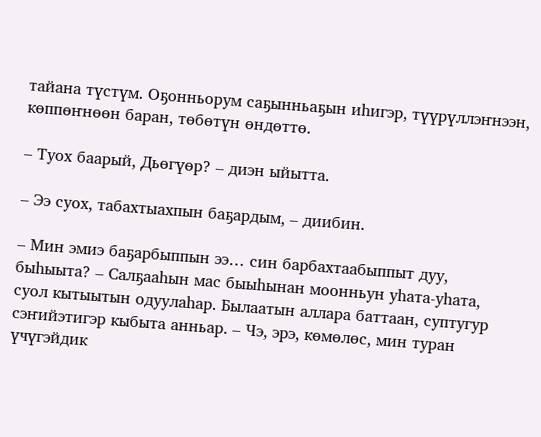тайана түстүм. Оҕонньорум саҕынньаҕын иһигэр, түүрүллэҥнээн, көппөҥнөөн баран, төбөтүн өндөттө.

– Туох баарый, Дьөгүөр? – диэн ыйытта.

– Ээ суох, табахтыахпын баҕардым, – диибин.

– Мин эмиэ баҕарбыппын ээ… син барбахтаабыппыт дуу, быһыыта? – Салҕааһын мас быыһынан моонньун уһата-уһата, суол кытыытын одуулаһар. Былаатын аллара баттаан, суптугур сэҥийэтигэр кыбыта анньар. – Чэ, эрэ, көмөлөс, мин туран үчүгэйдик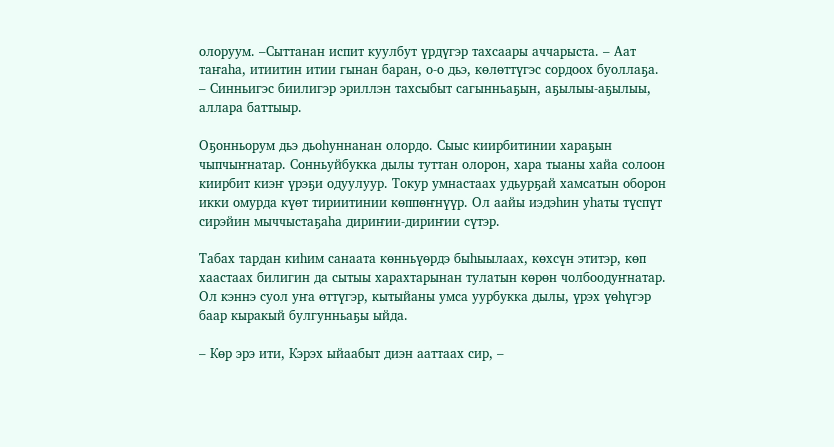олоруум. –Сыттанан испит куулбут үрдүгэр тахсаары аччарыста. – Аат таҥаһа, итиитин итии гынан баран, о-о дьэ, көлөттүгэс сордоох буоллаҕа. – Синньигэс биилигэр эриллэн тахсыбыт сагынньаҕын, аҕылыы-аҕылыы, аллара баттыыр.

Оҕонньорум дьэ дьоһуннанан олордо. Сыыс киирбитинии хараҕын чыпчыҥнатар. Сонньуйбукка дылы туттан олорон, хара тыаны хайа солоон киирбит киэҥ үрэҕи одуулуур. Токур умнастаах удьурҕай хамсатын оборон икки омурда күөт тириитинии көппөҥнүүр. Ол аайы иэдэһин уһаты түспүт сирэйин мыччыстаҕаһа дириҥии-дириҥии сүтэр.

Табах тардан киһим санаата көнньүөрдэ быһыылаах, көхсүн этитэр, көп хаастаах билигин да сытыы харахтарынан тулатын көрөн чолбоодуҥнатар. Ол кэннэ суол уҥа өттүгэр, кытыйаны умса уурбукка дылы, үрэх үөһүгэр баар кыракый булгунньаҕы ыйда.

– Көр эрэ ити, Кэрэх ыйаабыт диэн ааттаах сир, –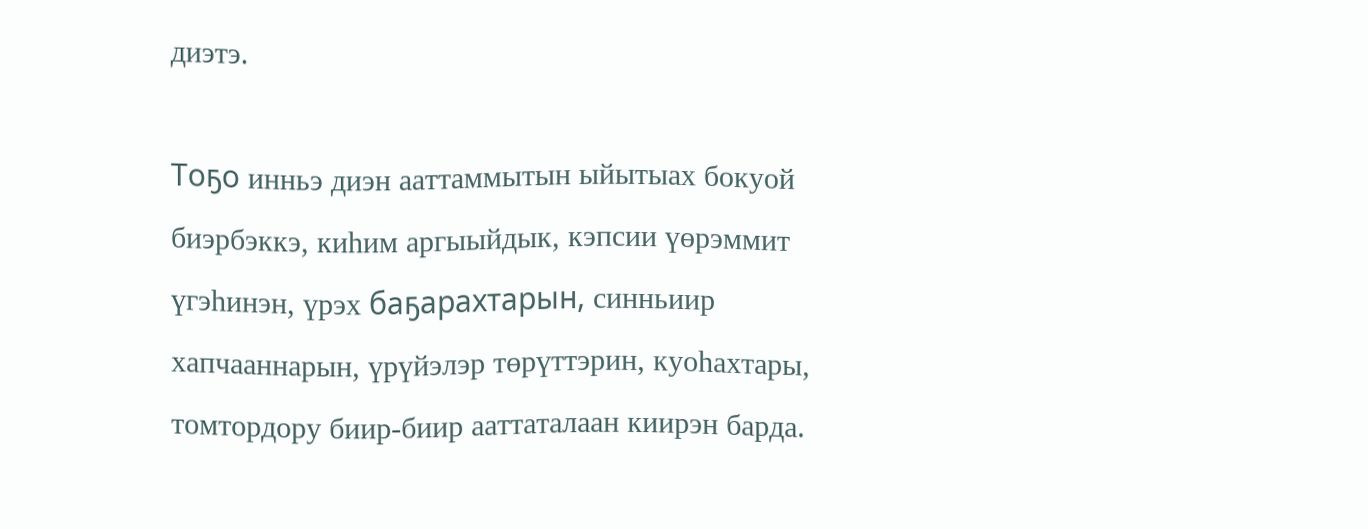диэтэ.

Тоҕо инньэ диэн ааттаммытын ыйытыах бокуой биэрбэккэ, киһим аргыыйдык, кэпсии үөрэммит үгэһинэн, үрэх баҕарахтарын, синньиир хапчааннарын, үрүйэлэр төрүттэрин, куоһахтары, томтордору биир-биир ааттаталаан киирэн барда.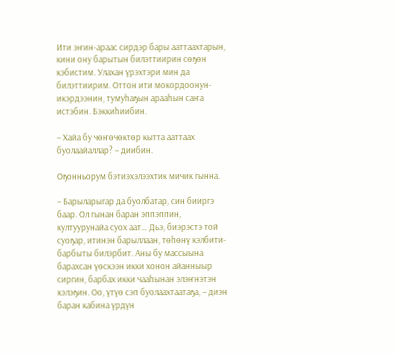Ити эҥин-араас сирдэр бары ааттаахтарын, кини ону барытын билэттиирин сөҕөн кэбистим. Улахан үрэхтэри мин да билэттиирим. Оттон ити мокордоонун-икэрдээнин, тумуһаҕын арааһын саҥа истэбин. Бэккиһиибин.

– Хайа бу чөҥөчөктөр кытта ааттаах буолаайаллар? – диибин.

Оҕонньорум бэтиэхэлээхтик мичик гынна.

– Барыларыгар да буолбатар, син бииргэ баар. Ол гынан баран эппэппин, култуурунайа суох аат… Дьэ, биэрэстэ той суоҕар, итинэн барыллаан, төһөнү кэлбити-барбыты билэрбит. Аны бу массыына барахсан үөскээн икки хонон айанныыр сиргин, барбах икки чааһынан элэҥнэтэн кэлэҕин. Оо, үтүө сэп буолаахтаатаҕа, – диэн баран кабина үрдүн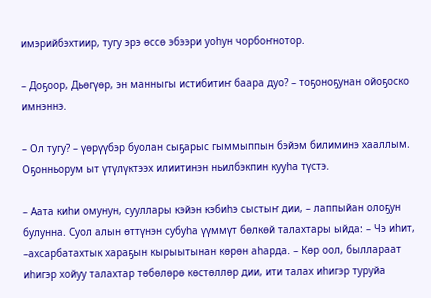имэрийбэхтиир, тугу эрэ өссө эбээри уоһун чорбоҥнотор.

– Доҕоор, Дьөгүөр, эн манныгы истибитиҥ баара дуо? – тоҕоноҕунан ойоҕоско имнэннэ.

– Ол тугу? – үөрүүбэр буолан сыҕарыс гыммыппын бэйэм билиминэ хааллым. Оҕонньорум ыт үтүлүктээх илиитинэн ньилбэкпин кууһа түстэ.

– Аата киһи омунун, сууллары кэйэн кэбиһэ сыстыҥ дии, – лаппыйан олоҕун булунна. Суол алын өттүнэн субуһа үүммүт бөлкөй талахтары ыйда: – Чэ иһит, –ахсарбатахтык хараҕын кырыытынан көрөн аһарда. – Көр оол, быллараат иһигэр хойуу талахтар төбөлөрө көстөллөр дии, ити талах иһигэр туруйа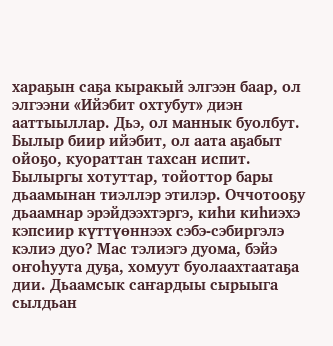хараҕын саҕа кыракый элгээн баар, ол элгээни «Ийэбит охтубут» диэн ааттыыллар. Дьэ, ол маннык буолбут. Былыр биир ийэбит, ол аата аҕабыт ойоҕо, куораттан тахсан испит. Былыргы хотуттар, тойоттор бары дьаамынан тиэллэр этилэр. Оччотооҕу дьаамнар эрэйдээхтэргэ, киһи киһиэхэ кэпсиир күттүөннээх сэбэ-сэбиргэлэ кэлиэ дуо? Мас тэлиэгэ дуома, бэйэ оҥоһуута дуҕа, хомуут буолаахтаатаҕа дии. Дьаамсык саҥардыы сырыыга сылдьан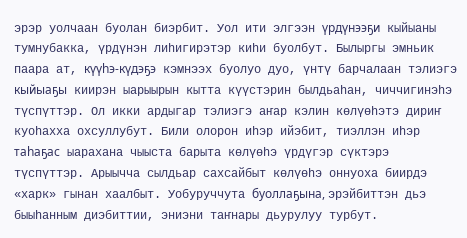эрэр уолчаан буолан биэрбит. Уол ити элгээн үрдүнээҕи кыйыаны тумнубакка, үрдүнэн лиһигирэтэр киһи буолбут. Былыргы эмньик паара ат, күүһэ-күдэҕэ кэмнээх буолуо дуо, үнтү барчалаан тэлиэгэ кыйыаҕы киирэн ыарыырын кытта күүстэрин былдьаһан, чиччигинэһэ түспүттэр. Ол икки ардыгар тэлиэгэ аҥар кэлин көлүөһэтэ дириҥ куоһахха охсуллубут. Били олорон иһэр ийэбит, тиэллэн иһэр таһаҕас ыарахана чыыста барыта көлүөһэ үрдүгэр сүктэрэ түспүттэр. Арыычча сылдьар сахсайбыт көлүөһэ оннуоха биирдэ «харк» гынан хаалбыт. Уобуруччута буоллаҕына, эрэйбиттэн дьэ быыһанным диэбиттии, эниэни таҥнары дьурулуу турбут.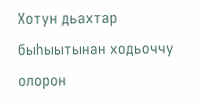Хотун дьахтар быһыытынан ходьоччу олорон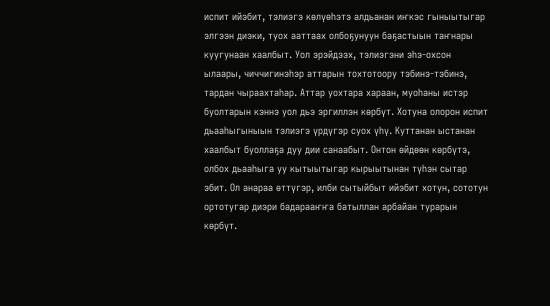испит ийэбит, тэлиэгэ көлүөһэтэ алдьанан иҥкэс гыныытыгар элгээн диэки, туох ааттаах олбоҕунуун баҕастыын таҥнары куугунаан хаалбыт. Уол эрэйдээх, тэлиэгэни эһэ-охсон ылаары, чиччигинэһэр аттарын тохтотоору тэбинэ-тэбинэ, тардан чыраахтаһар. Аттар уохтара хараан, муоһаны истэр буолтарын кэннэ уол дьэ эргиллэн көрбүт. Хотуна олорон испит дьааһыгыныын тэлиэгэ үрдүгэр суох үһү. Куттанан ыстанан хаалбыт буоллаҕа дуу дии санаабыт. Онтон өйдөөн көрбүтэ, олбох дьааһыга уу кытыытыгар кырыытынан түһэн сытар эбит. Ол анараа өттүгэр, илби сытыйбыт ийэбит хотун, сототун ортотугар диэри бадарааҥҥа батыллан арбайан турарын көрбүт.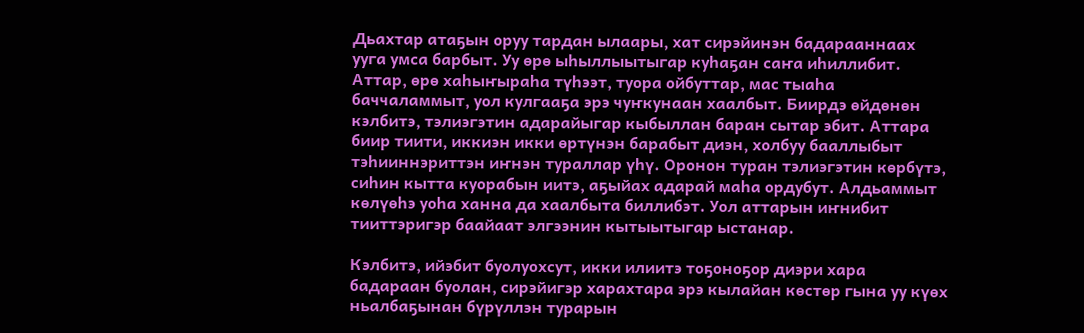Дьахтар атаҕын оруу тардан ылаары, хат сирэйинэн бадарааннаах ууга умса барбыт. Уу өрө ыһыллыытыгар куһаҕан саҥа иһиллибит. Аттар, өрө хаһыҥыраһа түһээт, туора ойбуттар, мас тыаһа баччаламмыт, уол кулгааҕа эрэ чуҥкунаан хаалбыт. Биирдэ өйдөнөн кэлбитэ, тэлиэгэтин адарайыгар кыбыллан баран сытар эбит. Аттара биир тиити, иккиэн икки өртүнэн барабыт диэн, холбуу бааллыбыт тэһииннэриттэн иҥнэн тураллар үһү. Оронон туран тэлиэгэтин көрбүтэ, сиһин кытта куорабын иитэ, аҕыйах адарай маһа ордубут. Алдьаммыт көлүөһэ уоһа ханна да хаалбыта биллибэт. Уол аттарын иҥнибит тииттэригэр баайаат элгээнин кытыытыгар ыстанар.

Кэлбитэ, ийэбит буолуохсут, икки илиитэ тоҕоноҕор диэри хара бадараан буолан, сирэйигэр харахтара эрэ кылайан көстөр гына уу күөх ньалбаҕынан бүрүллэн турарын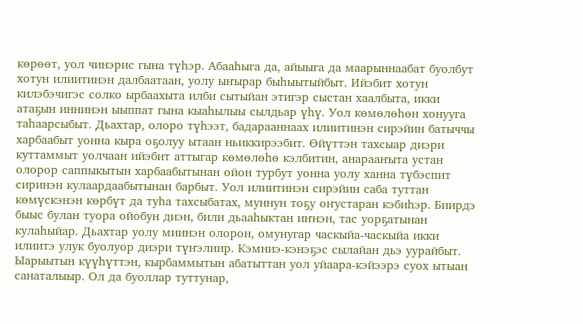көрөөт, уол чинэрис гына түһэр. Абааһыга да, айыыга да маарыннаабат буолбут хотун илиитинэн далбаатаан, уолу ыҥырар быһыытыйбыт. Ийэбит хотун килэбэчигэс солко ырбаахыта илби сытыйан этигэр сыстан хаалбыта, икки атаҕын иннинэн ыыппат гына кыаһылыы сылдьар үһү. Уол көмөлөһөн хонууга таһаарсыбыт. Дьахтар, олоро түһээт, бадарааннаах илиитинэн сирэйин батыччы харбаабыт уонна кыра оҕолуу ытаан ньиккирээбит. Өйүттэн тахсыар диэри куттаммыт уолчаан ийэбит аттыгар көмөлөһө кэлбитин, анарааҥыта устан олорор саппыкытын харбаабытынан ойон турбут уонна уолу ханна түбэспит сиринэн кулаардаабытынан барбыт. Уол илиитинэн сирэйин саба туттан көмүскэнэн көрбүт да туһа тахсыбатах, муннун тоҕу оҥустаран кэбиһэр. Биирдэ быыс булан туора ойобун диэн, били дьааһыктан иҥнэн, тас уорҕатынан кулаһыйар. Дьахтар уолу миинэн олорон, омунугар часкыйа-часкыйа икки илиитэ улук буолуор диэри түҥэлиир. Кэмниэ-кэнэҕэс сылайан дьэ уурайбыт. Ыарыытын күүһүттэн, кырбаммытын абатыттан уол уйаара-кэйээрэ суох ытыан санаталыыр. Ол да буоллар туттунар,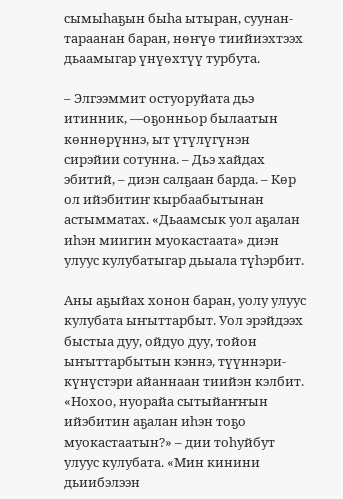сымыһаҕын быһа ытыран, суунан-тараанан баран, нөҥүө тиийиэхтээх дьаамыгар үнүөхтүү турбута.

– Элгээммит остуоруйата дьэ итинник, —оҕонньор былаатын көннөрүннэ, ыт үтүлүгүнэн сирэйии сотунна. – Дьэ хайдах эбитий, – диэн салҕаан барда. – Көр ол ийэбитиҥ кырбаабытынан астымматах. «Дьаамсык уол аҕалан иһэн миигин муокастаата» диэн улуус кулубатыгар дьыала түһэрбит.

Аны аҕыйах хонон баран, уолу улуус кулубата ыҥыттарбыт. Уол эрэйдээх быстыа дуу, ойдуо дуу, тойон ыҥыттарбытын кэннэ, түүннэри-күнүстэри айаннаан тиийэн кэлбит. «Нохоо, нуорайа сытыйаҥҥын ийэбитин аҕалан иһэн тоҕо муокастаатын?» – дии тоһуйбут улуус кулубата. «Мин кинини дьиибэлээн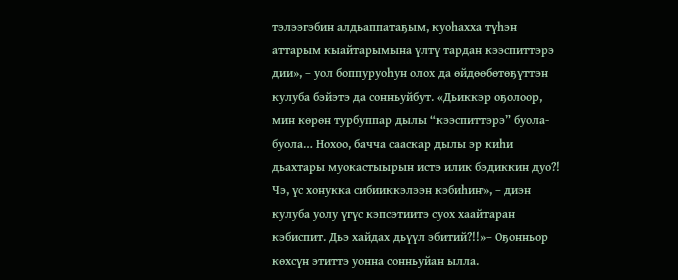тэлээгэбин алдьаппатаҕым, куоһахха түһэн аттарым кыайтарымына үлтү тардан кээспиттэрэ дии», – уол боппуруоһун олох да өйдөөбөтөҕүттэн кулуба бэйэтэ да сонньуйбут. «Дьиккэр оҕолоор, мин көрөн турбуппар дылы “кээспиттэрэ” буола-буола… Нохоо, бачча сааскар дылы эр киһи дьахтары муокастыырын истэ илик бэдиккин дуо?! Чэ, үс хонукка сибииккэлээн кэбиһиҥ», – диэн кулуба уолу үгүс кэпсэтиитэ суох хаайтаран кэбиспит. Дьэ хайдах дьүүл эбитий?!!»– Оҕонньор көхсүн этиттэ уонна сонньуйан ылла.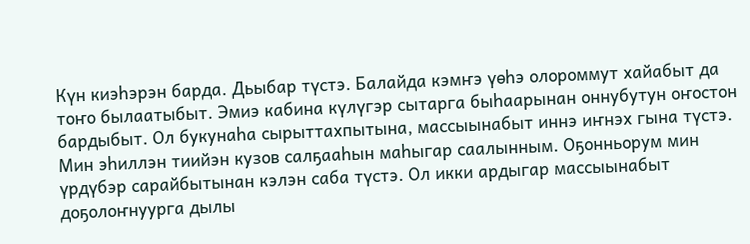Күн киэһэрэн барда. Дьыбар түстэ. Балайда кэмҥэ үөһэ олороммут хайабыт да тоҥо былаатыбыт. Эмиэ кабина күлүгэр сытарга быһаарынан оннубутун оҥостон бардыбыт. Ол букунаһа сырыттахпытына, массыынабыт иннэ иҥнэх гына түстэ. Мин эһиллэн тиийэн кузов салҕааһын маһыгар саалынным. Оҕонньорум мин үрдүбэр сарайбытынан кэлэн саба түстэ. Ол икки ардыгар массыынабыт доҕолоҥнуурга дылы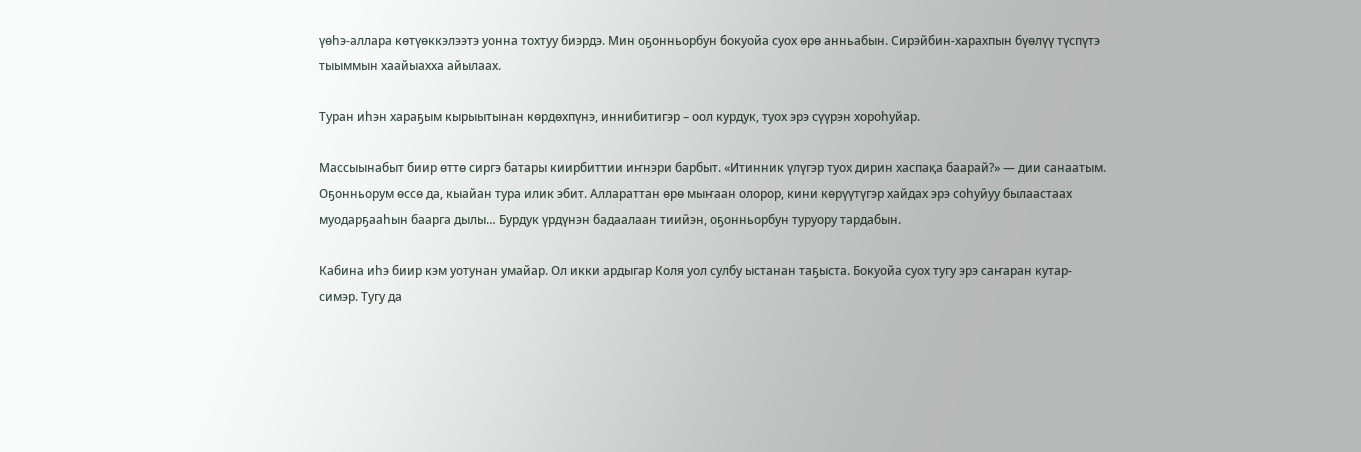үөһэ-аллара көтүөккэлээтэ уонна тохтуу биэрдэ. Мин оҕонньорбун бокуойа суох өрө анньабын. Сирэйбин-харахпын бүөлүү түспүтэ тыыммын хаайыахха айылаах.

Туран иһэн хараҕым кырыытынан көрдөхпүнэ, иннибитигэр – оол курдук, туох эрэ сүүрэн хороһуйар.

Массыынабыт биир өттө сиргэ батары киирбиттии иҥнэри барбыт. «Итинник үлүгэр туох дирин хаспақа баарай?» — дии санаатым. Оҕонньорум өссө да, кыайан тура илик эбит. Аллараттан өрө мыҥаан олорор, кини көрүүтүгэр хайдах эрэ соһуйуу былаастаах муодарҕааһын баарга дылы… Бурдук үрдүнэн бадаалаан тиийэн, оҕонньорбун туруору тардабын.

Кабина иһэ биир кэм уотунан умайар. Ол икки ардыгар Коля уол сулбу ыстанан таҕыста. Бокуойа суох тугу эрэ саҥаран кутар-симэр. Тугу да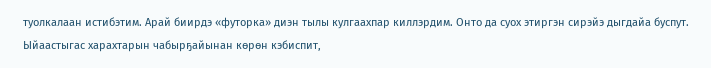туолкалаан истибэтим. Арай биирдэ «футорка» диэн тылы кулгаахпар киллэрдим. Онто да суох этиргэн сирэйэ дыгдайа буспут. Ыйаастыгас харахтарын чабырҕайынан көрөн кэбиспит,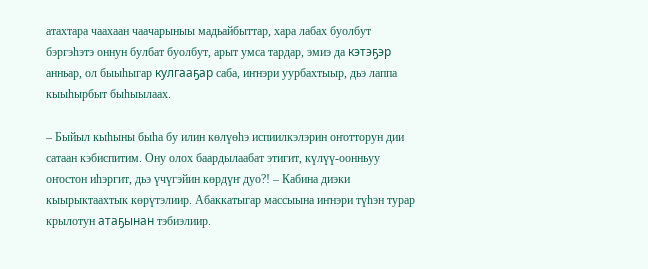атахтара чаахаан чаачарыныы мадьайбыттар, хара лабах буолбут бэргэһэтэ оннун булбат буолбут, арыт умса тардар, эмиэ да кэтэҕэр анньар, ол быыһыгар кулгааҕар саба, иҥнэри уурбахтыыр, дьэ лаппа кыыһырбыт быһыылаах.

– Быйыл кыһыны быһа бу илин көлүөһэ испиилкэлэрин оҥотторун дии сатаан кэбиспитим. Ону олох баардылаабат этигит, күлүү-оонньуу оҥостон иһэргит, дьэ үчүгэйин көрдүҥ дуо?! – Кабина диэки кыырыктаахтык көрүтэлиир. Абаккатыгар массыына иҥнэри түһэн турар крылотун атаҕынан тэбиэлиир.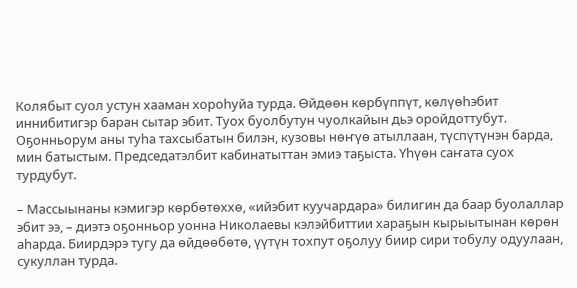Колябыт суол устун хааман хороһуйа турда. Өйдөөн көрбүппүт, көлүөһэбит иннибитигэр баран сытар эбит. Туох буолбутун чуолкайын дьэ оройдоттубут. Оҕонньорум аны туһа тахсыбатын билэн, кузовы нөҥүө атыллаан, түспүтүнэн барда, мин батыстым. Председатэлбит кабинатыттан эмиэ таҕыста. Үһүөн саҥата суох турдубут.

– Массыынаны кэмигэр көрбөтөххө, «ийэбит куучардара» билигин да баар буолаллар эбит ээ, – диэтэ оҕонньор уонна Николаевы кэлэйбиттии хараҕын кырыытынан көрөн аһарда. Биирдэрэ тугу да өйдөөбөтө, үүтүн тохпут оҕолуу биир сири тобулу одуулаан, сукуллан турда.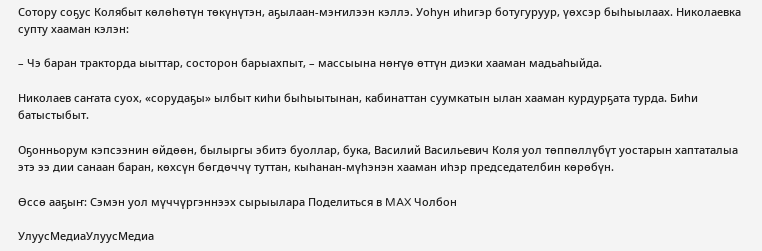Сотору соҕус Колябыт көлөһөтүн төкүнүтэн, аҕылаан-мэҥилээн кэллэ. Уоһун иһигэр ботугуруур, үөхсэр быһыылаах. Николаевка супту хааман кэлэн:

– Чэ баран тракторда ыыттар, состорон барыахпыт, – массыына нөҥүө өттүн диэки хааман мадьаһыйда.

Николаев саҥата суох, «сорудаҕы» ылбыт киһи быһыытынан, кабинаттан суумкатын ылан хааман курдурҕата турда. Биһи батыстыбыт.

Оҕонньорум кэпсээнин өйдөөн, былыргы эбитэ буоллар, бука, Василий Васильевич Коля уол төппөллүбүт уостарын хаптаталыа этэ ээ дии санаан баран, көхсүн бөгдөччү туттан, кыһанан-мүһэнэн хааман иһэр председателбин көрөбүн.

Өссө ааҕыҥ: Сэмэн уол мүччүргэннээх сырыылара Поделиться в MAX Чолбон

УлуусМедиаУлуусМедиа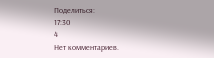Поделиться:
17:30
4
Нет комментариев.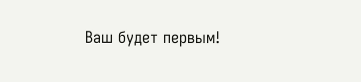Ваш будет первым!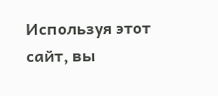Используя этот сайт, вы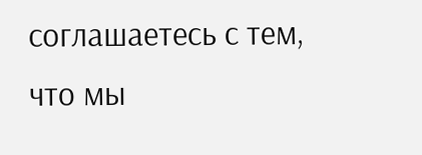соглашаетесь с тем, что мы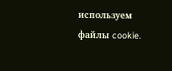используем файлы cookie.